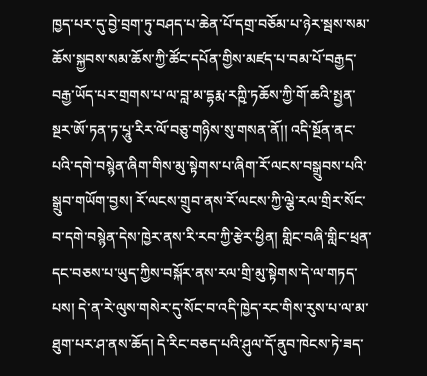ཁྱད་པར་དུ་བྱེ་བྲག་ཏུ་བཤད་པ་ཆེན་པོ་དགྲ་བཅོམ་པ་ཉེར་སྦས་སམ་ཆོས་སྐྱབས་སམ་ཆོས་ཀྱི་ཚོང་དཔོན་གྱིས་མཛད་པ་བམ་པོ་བརྒྱད་བརྒྱ་ཡོད་པར་གྲགས་པ་ལ་བླ་མ་དྷརྨ་རཀྵི་ཏཆོས་ཀྱི་གོ་ཆའི་སྤྱན་སྔར་ཨོ་ཏན་ཏ་པཱུ་རིར་ལོ་བཅུ་གཉིས་སུ་གསན་ནོ།། འདི་སྔོན་ནང་པའི་དགེ་བསྙེན་ཞིག་གིས་མུ་སྟེགས་པ་ཞིག་རོ་ལངས་བསྒྲུབས་པའི་སྒྲུབ་གཡོག་བྱས། རོ་ལངས་གྲུབ་ནས་རོ་ལངས་ཀྱི་ལྕེ་རལ་གྲིར་སོང་བ་དགེ་བསྙེན་དེས་ཁྱེར་ནས་རི་རབ་ཀྱི་རྩེར་ཕྱིན། གླིང་བཞི་གླིང་ཕྲན་དང་བཅས་པ་ཡུད་ཀྱིས་བསྐོར་ནས་རལ་གྲི་མུ་སྟེགས་དེ་ལ་གཏད་པས། དེ་ན་རེ་ལུས་གསེར་དུ་སོང་བ་འདི་ཁྱེད་རང་གིས་རུས་པ་ལ་མ་ཐུག་པར་ཤ་ནས་ཆོད། དེ་རིང་བཅད་པའི་ཤུལ་དོ་ནུབ་ཁེངས་ཏེ་ཟད་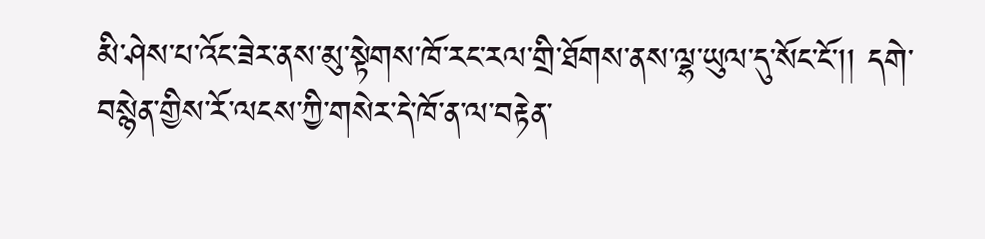མི་ཤེས་པ་འོང་ཟེར་ནས་མུ་སྟེགས་ཁོ་རང་རལ་གྲི་ཐོགས་ནས་ལྷ་ཡུལ་དུ་སོང་ངོ་།། དགེ་བསྙེན་གྱིས་རོ་ལངས་ཀྱི་གསེར་དེ་ཁོ་ན་ལ་བརྟེན་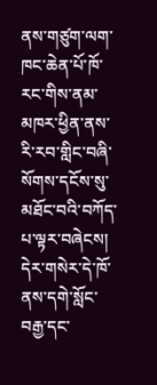ནས་གཙུག་ལག་ཁང་ཆེན་པོ་ཁོ་རང་གིས་ནམ་མཁར་ཕྱིན་ནས་རི་རབ་གླིང་བཞི་སོགས་དངོས་སུ་མཐོང་བའི་བཀོད་པ་ལྟར་བཞེངས། དེར་གསེར་དེ་ཁོ་ནས་དགེ་སློང་བརྒྱ་དང་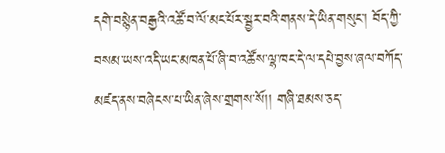དགེ་བསྙེན་བརྒྱའི་འཚོ་བ་ལོ་མང་པོར་སྦྱར་བའི་གནས་དེ་ཡིན་གསུང་། བོད་ཀྱི་བསམ་ཡས་འདི་ཡང་མཁན་པོ་ཞི་བ་འཚོས་ལྷ་ཁང་དེ་ལ་དཔེ་བྱས་ཞལ་བཀོད་མཛད་ནས་བཞེངས་པ་ཡིན་ཞེས་གྲགས་སོ།། གཞི་ཐམས་ཅད་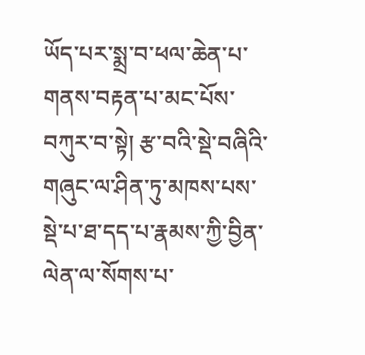ཡོད་པར་སྨྲ་བ་ཕལ་ཆེན་པ་གནས་བརྟན་པ་མང་པོས་བཀུར་བ་སྟེ། རྩ་བའི་སྡེ་བཞིའི་གཞུང་ལ་ཤིན་ཏུ་མཁས་པས་སྡེ་པ་ཐ་དད་པ་རྣམས་ཀྱི་བྱིན་ལེན་ལ་སོགས་པ་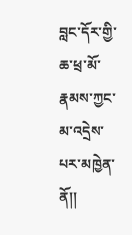བླང་དོར་གྱི་ཆ་ཕྲ་མོ་རྣམས་ཀྱང་མ་འདྲེས་པར་མཁྱེན་ནོ།།